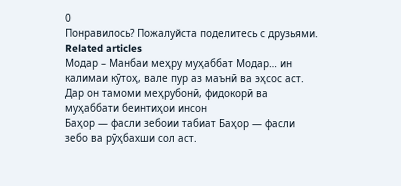0
Понравилось? Пожалуйста поделитесь с друзьями.
Related articles
Модар – Манбаи меҳру муҳаббат Модар… ин калимаи кӯтоҳ, вале пур аз маънӣ ва эҳсос аст. Дар он тамоми меҳрубонӣ, фидокорӣ ва муҳаббати беинтиҳои инсон
Баҳор — фасли зебоии табиат Баҳор — фасли зебо ва рӯҳбахши сол аст.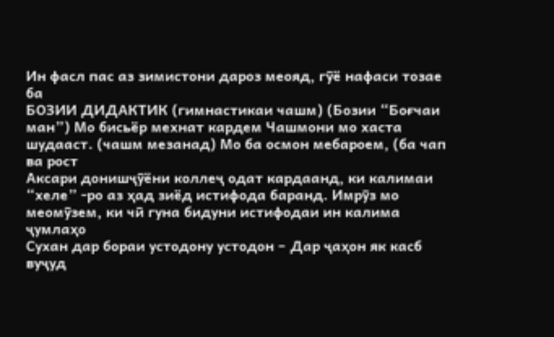Ин фасл пас аз зимистони дароз меояд, гӯё нафаси тозае ба
БОЗИИ ДИДАКТИК (гимнастикаи чашм) (Бозии “Боғчаи ман”) Мо бисьёр мехнат кардем Чашмони мо хаста шудааст. (чашм мезанад) Мо ба осмон мебароем, (ба чап ва рост
Аксари донишҷӯёни коллеҷ одат кардаанд, ки калимаи “хеле” -ро аз ҳад зиёд истифода баранд. Имрӯз мо меомӯзем, ки чӣ гуна бидуни истифодаи ин калима ҷумлаҳо
Сухан дар бораи устодону устодон – Дар ҷаҳон як касб вуҷуд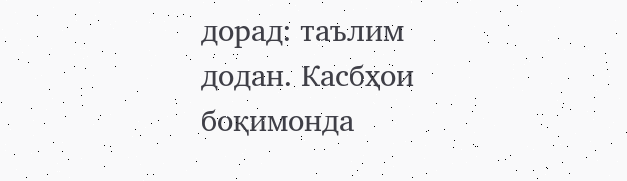дорад: таълим додан. Касбҳои боқимонда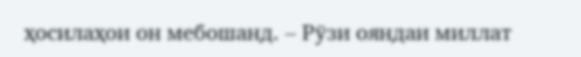ҳосилаҳои он мебошанд. – Рӯзи ояндаи миллат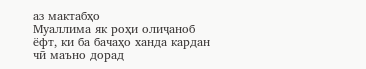аз мактабҳо
Муаллима як роҳи олиҷаноб ёфт, ки ба бачаҳо ханда кардан чӣ маъно дорад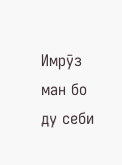Имрӯз ман бо ду себи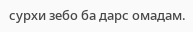сурхи зебо ба дарс омадам.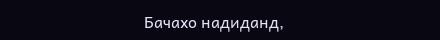Бачахо надиданд,